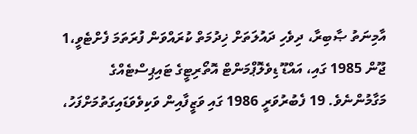އާމިނަތު ޞާބިރާ، ދިވެހި ދައުލަތަށް ޚިދުމަތް ކުރައްވަން ފުރަތަމަ ފެށްޓެވީ،1 ޖޫން 1985 ގައި، އައްޑޫ ޑިވެލޮޕްމަންޓް އޮތޯރިޓީގެ ޓައިޕިސްޓެއްގެ މަގާމުންނެވެ. 19 ފެބުރުވަރީ 1986 ގައި ވަޒީފާއިން ވަކިވެވަޑައިގަތުމަށްފަހު،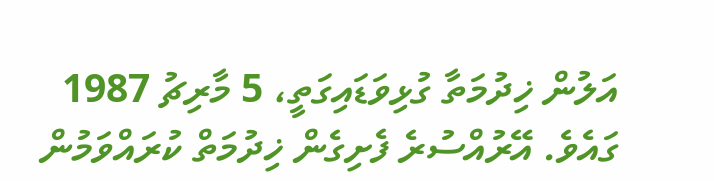އަލުން ޚިދުމަތާ ގުޅިވަޑައިގަތީ، 5 މާރިޗު 1987 ގައެވެ. އޭރުއްސުރެ ފެށިގެން ޚިދުމަތް ކުރައްވަމުން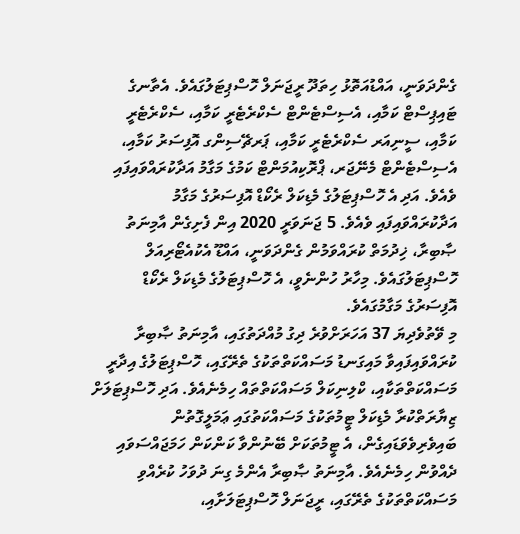ގެންދަވަނީ، އައްޑުއަތޮޅު ހިތަދޫ ރީޖަނަލް ހޮސްޕިޓަލުގައެވެ. އެތާނގެ ޓައިޕިސްޓް ކަމާއި، އެސިސްޓެންޓް ސެކްރެޓެރީ ކަމާއި، ސެކްރެޓެރީ ކަމާއި، ސީނިއަރ ސެކްރެޓެރީ ކަމާއި، ޕަރޗޭސިންގ އޮފިސަރު ކަމާއި، އެސިސްޓެންޓް މެނޭޖަރ، ޕްރޮކިއުމަންޓް ކަމުގެ މަގާމު އަދާކުރައްވައިފައި ވެއެވެ. އަދި އެ ހޮސްޕިޓަލުގެ މެޑިކަލް ރެކޯޑް އޮފިސަރުގެ މަގާމު އަދާކުރައްވައިފައި ވެއެވެ. 5 ޖަނަވަރީ 2020 އިން ފެށިގެން އާމިނަތު ޞާބިރާ، ޚިދުމަތް ކުރައްވަމުން ގެންދަވަނީ، އައްޑޫ އެކުއެޓޯރިއަލް ހޮސްޕިޓަލުގައެވެ. މިހާރު ހުންނެވީ، އެ ހޮސްޕިޓަލުގެ މެޑިކަލް ރެކޯޑް އޮފިސަރުގެ މަގާމުގައެވެ.
މި ވޭތުވެދިޔަ 37 އަހަރަށްވުރެ ދިގު މުއްދަތުގައި، އާމިނަތު ޞާބިރާ ކުރައްވައިފައިވާ މައިގަނޑު މަސައްކަތްތަކުގެ ތެރޭގައި، ހޮސްޕިޓަލުގެ އިދާރީ މަސައްކަތްތަކާއި، ކްލިނިކަލް މަސައްކަތްތައް ހިމެނެއެވެ. އަދި ހޮސްޕިޓަލަށް ޒިޔާރަތްކުރާ މެޑިކަލް ޓީމުތަކުގެ މަސައްކަތުގައި ޢަމަލީގޮތުން ބައިވެރިވެވަޑައިގެން، އެ ޓީމުތަކަށް ބޭނުންވާ ކަންކަން ހަމަޖައްސަވައި ދެއްވުން ހިމެނެއެވެ. އާމިނަތު ޞާބިރާ އެންމެ ގިނަ ދުވަހު ކުރެއްވި މަސައްކަތްތަކުގެ ތެރޭގައި، ރީޖަނަލް ހޮސްޕިޓަލަށާއި،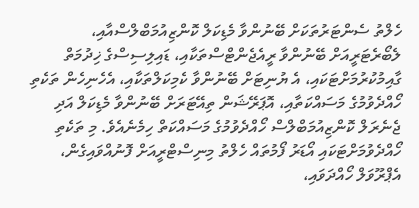ހެލްތު ސެންޓަރުތަކަށް ބޭނުންވާ މެޑިކަލް ކޮންޒިއުމަބްލްސްއާއި، ލެބޯރެޓަރީއަށް ބޭނުންވާ ރީއެޖެންޓްސްތަކާއި، ޑައިލިސިސްގެ ޚިދުމަތް ގާއިމުކުރުމަށްޓަކައި، އެ ޔުނިޓަށް ބޭނުންވާ ކެމިކަލްތަކާއި، އެހެނިހެން ތަކެތި ހޯއްދެވުމުގެ މަސައްކަތާއި، އޮޕަރޭޝަން ތިއޭޓަރަށް ބޭނުންވާ މެޑިކަލް އަދި ޖެނެރަލް ކޮންޒިއުމަބްލްސް ހޯއްދެވުމުގެ މަސައްކަތް ހިމެނެއެވެ. މި ތަކެތި ހޯއްދެވުމަށްޓަކައި އޯޑަރު ފޯމުތައް ހެލްތު މިނިސްޓްރީއަށް ފޮނުއްވައިގެން، އެޕްރޫވަލް ހޯއްދަވައި،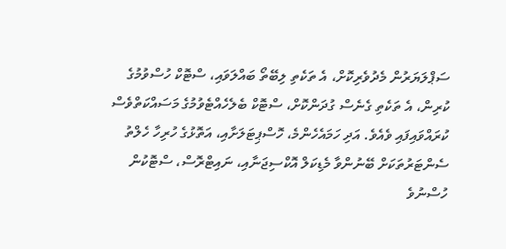ސަޕްލަޔަރުން މެދުވެރިކޮށް، އެ ތަކެތި ލިބޭތޯ ބައްލަވައި، ސްޓޮކް ހުސްވުމުގެ ކުރިން، އެ ތަކެތި ގެނެސް ގުދަންކޮށް، ސްޓޮކް ބެލެހެއްޓެވުމުގެ މަސައްކަތްވެސް ކުރައްވައިފައި ވެއެވެ. އަދި ހަމައެހެންމެ، ހޮސްޕިޓަލަށާއި، އަތޮޅުގެ ހުރިހާ ހެލްތު ސެންޓަރުތަކަށް ބޭނުންވާ މެޑިކަލް އޮކްސިޖަނާއި، ނައިޓްރޮސް، ސްޓޮކުން ހުސްނުވެ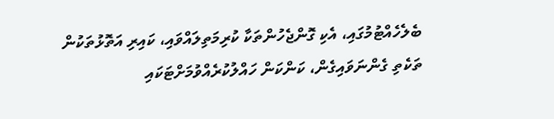ބެލެހެއްޓުމުގައި، އެކި ގޮންޖެހުންތަކާ ކުރިމަތިލައްވައި، ކައިރި އަތޮޅުތަކުން ތަކެތި ގެންނަވައިގެން، ކަންކަން ހައްލުކުރެއްވުމަށްޓަކައި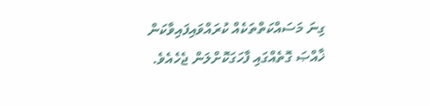ގިނަ މަސައްކަތްތަކެއް ކުރައްވައިފައިވާކަން ޚާއްޞަ ގޮތެއްގައި ފާހަގަކޮށްލަން ޖެހެއެވެ.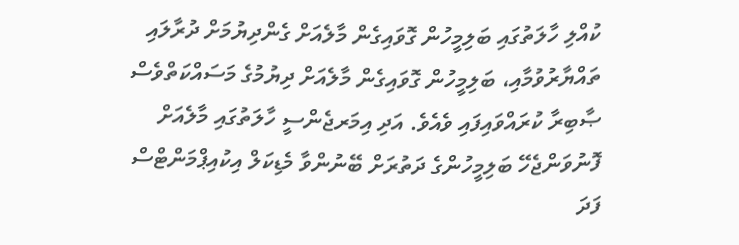ކުއްލި ހާލަތުގައި ބަލިމީހުން ގޮވައިގެން މާލެއަށް ގެންދިޔުމަށް ދުރާލައި ތައްޔާރުވުމާއި، ބަލިމީހުން ގޮވައިގެން މާލެއަށް ދިޔުމުގެ މަސައްކަތްވެސް ޞާބިރާ ކުރައްވައިފައި ވެއެވެ. އަދި އިމަރޖެންސީ ހާލަތުގައި މާލެއަށް ފޮނުވަންޖެހޭ ބަލިމީހުންގެ ދަތުރަށް ބޭނުންވާ މެޑިކަލް އިކުއިޕްމަންޓްސް ފަދަ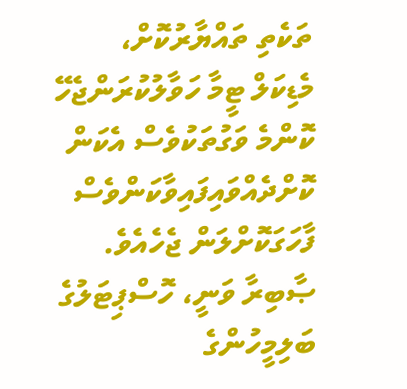ތަކެތި ތައްޔާރުކޮށް، މެޑިކަލް ޓީމާ ހަވާލުކުރަންޖެހޭ ކޮންމެ ވަގުތަކުވެސް އެކަން ކޮށްދެއްވައިފައިވާކަންވެސް ފާހަގަކޮށްލަން ޖެހެއެވެ. ޞާބިރާ ވަނީ، ހޮސްޕިޓަލުގެ ބަލިމީހުންގެ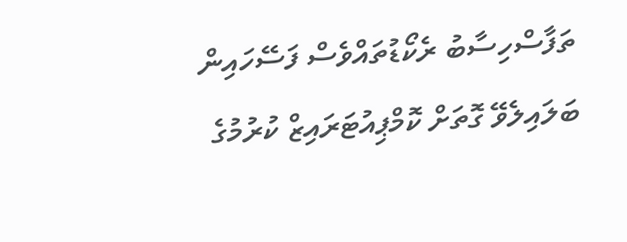ތަފާސްހިސާބު ރެކޯޑުތައްވެސް ފަސޭހައިން ބަލައިލެވޭ ގޮތަށް ކޮމްޕިއުޓަރައިޒް ކުރުމުގެ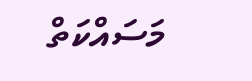މަސައްކަތް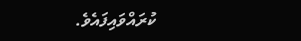ކުރައްވައިފައެވެ.